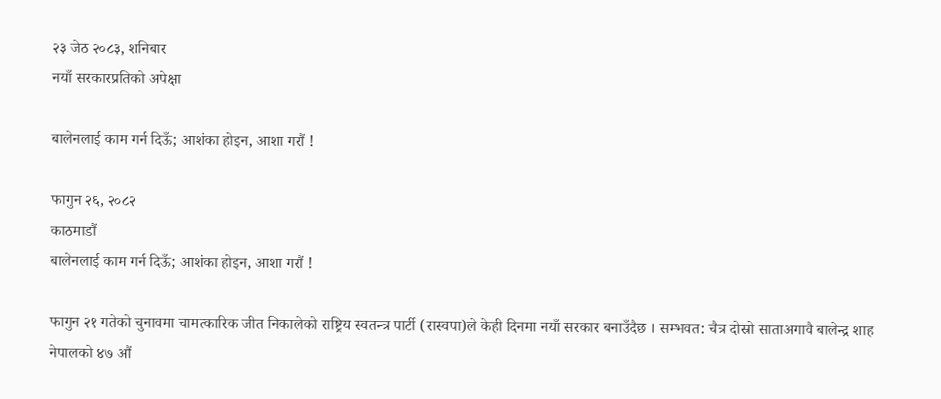२३ जेठ २०८३, शनिबार
नयाँ सरकारप्रतिको अपेक्षा

बालेनलाई काम गर्न दिऊँ; आशंका होइन, आशा गरौं !

फागुन २६, २०८२
काठमाडौं
बालेनलाई काम गर्न दिऊँ; आशंका होइन, आशा गरौं !

फागुन २१ गतेको चुनावमा चामत्कारिक जीत निकालेको राष्ट्रिय स्वतन्त्र पार्टी (रास्वपा)ले केही दिनमा नयाँ सरकार बनाउँदैछ । सम्भवत: चैत्र दोस्रो साताअगावै बालेन्द्र शाह नेपालको ४७ औं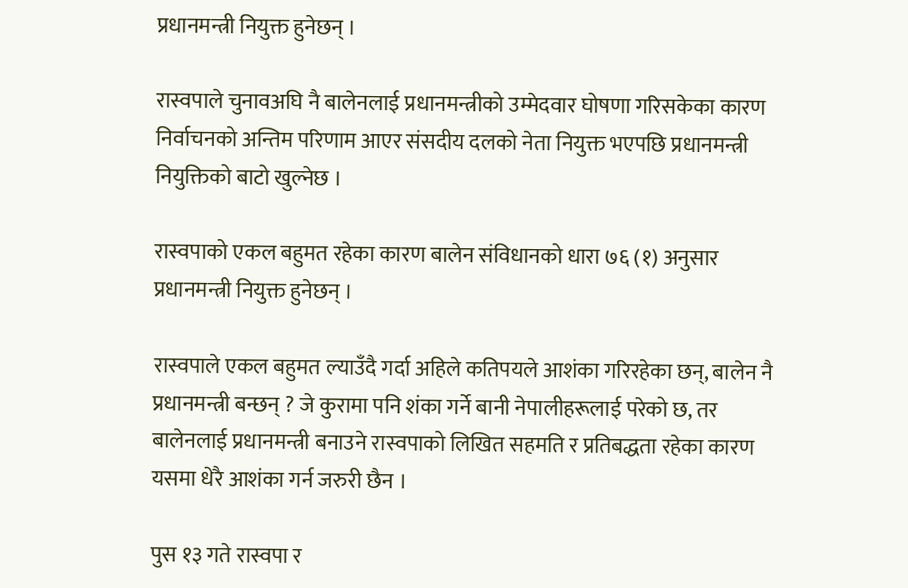प्रधानमन्त्री नियुक्त हुनेछन् ।

रास्वपाले चुनावअघि नै बालेनलाई प्रधानमन्त्रीको उम्मेदवार घोषणा गरिसकेका कारण निर्वाचनको अन्तिम परिणाम आएर संसदीय दलको नेता नियुक्त भएपछि प्रधानमन्त्री नियुक्तिको बाटो खुल्नेछ ।

रास्वपाको एकल बहुमत रहेका कारण बालेन संविधानको धारा ७६ (१) अनुसार प्रधानमन्त्री नियुक्त हुनेछन् ।

रास्वपाले एकल बहुमत ल्याउँदै गर्दा अहिले कतिपयले आशंका गरिरहेका छन्, बालेन नै प्रधानमन्त्री बन्छन् ? जे कुरामा पनि शंका गर्ने बानी नेपालीहरूलाई परेको छ, तर बालेनलाई प्रधानमन्त्री बनाउने रास्वपाको लिखित सहमति र प्रतिबद्धता रहेका कारण यसमा धेरै आशंका गर्न जरुरी छैन ।

पुस १३ गते रास्वपा र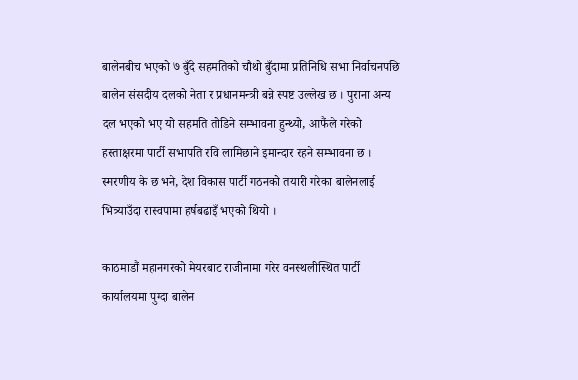बालेनबीच भएको ७ बुँदे सहमतिको चौथो बुँदामा प्रतिनिधि सभा निर्वाचनपछि बालेन संसदीय दलको नेता र प्रधानमन्त्री बन्ने स्पष्ट उल्लेख छ । पुराना अन्य दल भएको भए यो सहमति तोडिने सम्भावना हुन्थ्यो, आफैंले गरेको हस्ताक्षरमा पार्टी सभापति रवि लामिछाने इमान्दार रहने सम्भावना छ । स्मरणीय के छ भने, देश विकास पार्टी गठनको तयारी गरेका बालेनलाई भित्र्याउँदा रास्वपामा हर्षबढाइँ भएको थियो ।

काठमाडौं महानगरको मेयरबाट राजीनामा गरेर वनस्थलीस्थित पार्टी कार्यालयमा पुग्दा बालेन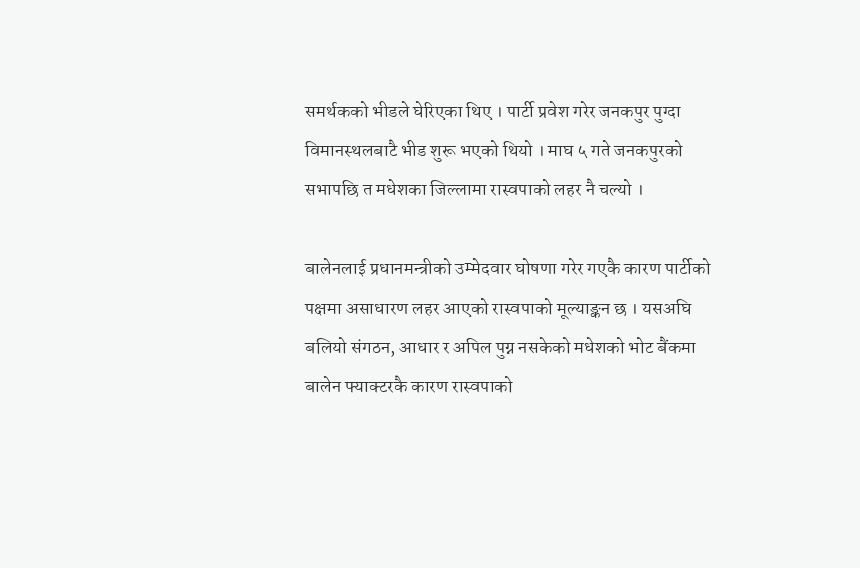समर्थकको भीडले घेरिएका थिए । पार्टी प्रवेश गरेर जनकपुर पुग्दा विमानस्थलबाटै भीड शुरू भएको थियो । माघ ५ गते जनकपुरको सभापछि त मधेशका जिल्लामा रास्वपाको लहर नै चल्यो ।

बालेनलाई प्रधानमन्त्रीको उम्मेदवार घोषणा गरेर गएकै कारण पार्टीको पक्षमा असाधारण लहर आएको रास्वपाको मूल्याङ्कन छ । यसअघि बलियो संगठन, आधार र अपिल पुग्न नसकेको मधेशको भोट बैंकमा बालेन फ्याक्टरकै कारण रास्वपाको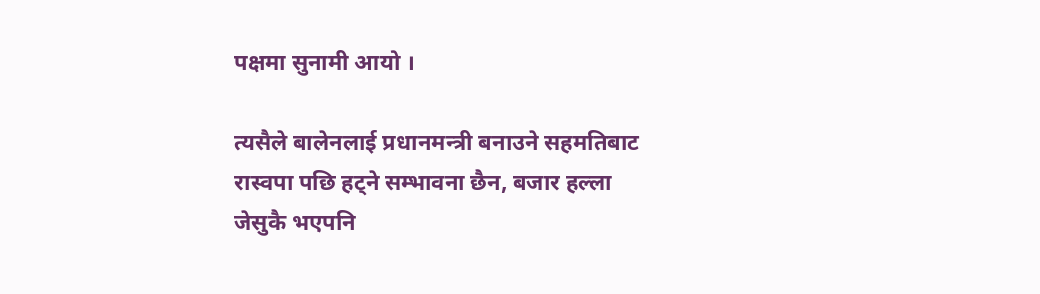पक्षमा सुनामी आयो ।

त्यसैले बालेनलाई प्रधानमन्त्री बनाउने सहमतिबाट रास्वपा पछि हट्ने सम्भावना छैन, बजार हल्ला जेसुकै भएपनि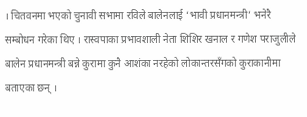। चितवनमा भएको चुनावी सभामा रविले बालेनलाई ‘भावी प्रधानमन्त्री’ भनेरै सम्बोधन गरेका थिए । रास्वपाका प्रभावशाली नेता शिशिर खनाल र गणेश पराजुलीले बालेन प्रधानमन्त्री बन्ने कुरामा कुनै आशंका नरहेको लोकान्तरसँगको कुराकानीमा बताएका छन् ।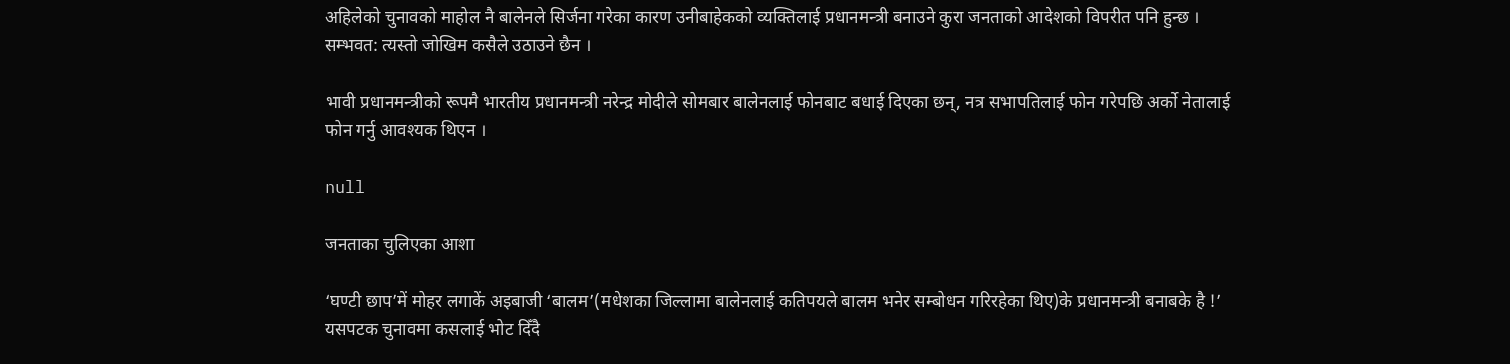अहिलेको चुनावको माहोल नै बालेनले सिर्जना गरेका कारण उनीबाहेकको व्यक्तिलाई प्रधानमन्त्री बनाउने कुरा जनताको आदेशको विपरीत पनि हुन्छ । सम्भवत: त्यस्तो जोखिम कसैले उठाउने छैन ।

भावी प्रधानमन्त्रीको रूपमै भारतीय प्रधानमन्त्री नरेन्द्र मोदीले सोमबार बालेनलाई फोनबाट बधाई दिएका छन्, नत्र सभापतिलाई फोन गरेपछि अर्को नेतालाई फोन गर्नु आवश्यक थिएन ।

null

जनताका चुलिएका आशा

‘घण्टी छाप’में मोहर लगाकें अइबाजी ‘बालम’(मधेशका जिल्लामा बालेनलाई कतिपयले बालम भनेर सम्बोधन गरिरहेका थिए)के प्रधानमन्त्री बनाबके है !’ यसपटक चुनावमा कसलाई भोट दिँदै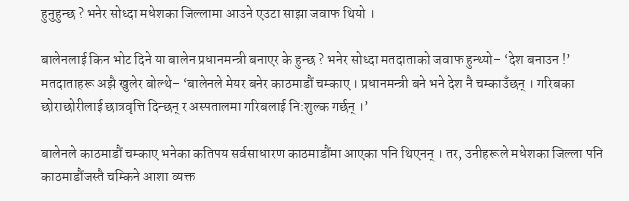हुनुहुन्छ ? भनेर सोध्दा मधेशका जिल्लामा आउने एउटा साझा जवाफ थियो ।

बालेनलाई किन भोट दिने या बालेन प्रधानमन्त्री बनाएर के हुन्छ ? भनेर सोध्दा मतदाताको जवाफ हुन्थ्यो– ‘देश बनाउन !’ मतदाताहरू अझै खुलेर बोल्थे– ‘बालेनले मेयर बनेर काठमाडौं चम्काए । प्रधानमन्त्री बने भने देश नै चम्काउँछन् । गरिबका छोराछोरीलाई छात्रवृत्ति दिन्छन् र अस्पतालमा गरिबलाई नि:शुल्क गर्छन् ।’

बालेनले काठमाडौं चम्काए भनेका कतिपय सर्वसाधारण काठमाडौंमा आएका पनि थिएनन् । तर, उनीहरूले मधेशका जिल्ला पनि काठमाडौंजस्तै चम्किने आशा व्यक्त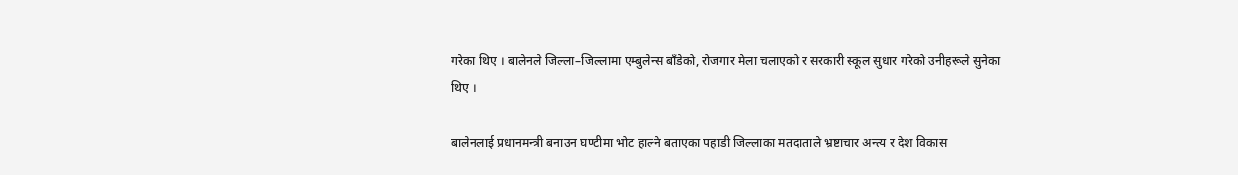गरेका थिए । बालेनले जिल्ला–जिल्लामा एम्बुलेन्स बाँडेको, रोजगार मेला चलाएको र सरकारी स्कूल सुधार गरेको उनीहरूले सुनेका थिए ।

बालेनलाई प्रधानमन्त्री बनाउन घण्टीमा भोट हाल्ने बताएका पहाडी जिल्लाका मतदाताले भ्रष्टाचार अन्त्य र देश विकास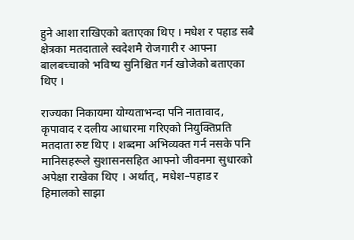हुने आशा राखिएको बताएका थिए । मधेश र पहाड सबै क्षेत्रका मतदाताले स्वदेशमै रोजगारी र आफ्ना बालबच्चाको भविष्य सुनिश्चित गर्न खोजेको बताएका थिए ।

राज्यका निकायमा योग्यताभन्दा पनि नातावाद, कृपावाद र दलीय आधारमा गरिएको नियुक्तिप्रति मतदाता रुष्ट थिए । शब्दमा अभिव्यक्त गर्न नसके पनि मानिसहरूले सुशासनसहित आफ्नो जीवनमा सुधारको अपेक्षा राखेका थिए । अर्थात्, मधेश–पहाड र हिमालको साझा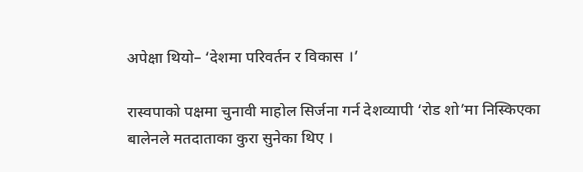अपेक्षा थियो– ‘देशमा परिवर्तन र विकास ।’

रास्वपाको पक्षमा चुनावी माहोल सिर्जना गर्न देशव्यापी ‘रोड शो’मा निस्किएका बालेनले मतदाताका कुरा सुनेका थिए ।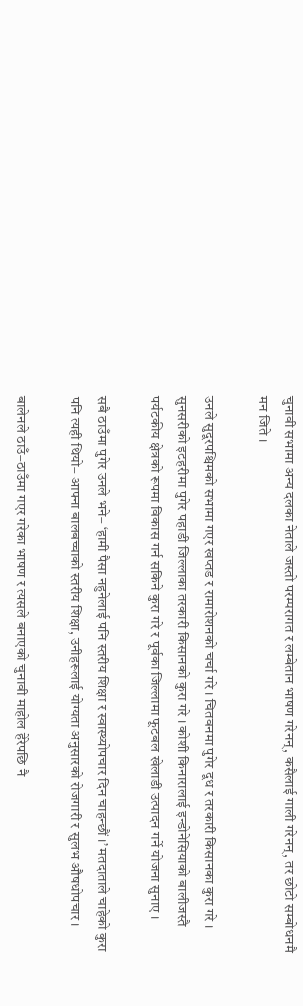चुनावी सभामा अन्य दलका नेताले जस्तो परम्परागत र लम्बेतान भाषण गरेनन्, कसैलाई गाली गरेनन्, तर छोटो सम्बोधनमै मन जिते ।

उनले सुदूरपश्चिमको सभामा गएर खप्तड र रामारोशनको चर्चा गरे । चितवनमा पुगेर दूध र तरकारी किसानका कुरा गरे । सुनसरीको इटहरीमा पुगेर पहाडी जिल्लाका तरकारी किसानको कुरा गरे । कोशी किनारालाई इन्डोनेसियाको बालीजस्तै पर्यटकीय क्षेत्रको रूपमा विकास गर्न सकिने कुरा गरे र पूर्वका जिल्लामा फूटबल खेलाडी उत्पादन गर्ने योजना सुनाए ।

सबै ठाउँमा पुगेर उनले भने– ‘हामी पैसा नहुनेलाई पनि स्तरीय शिक्षा र स्वास्थ्योपचार दिन चाहन्छौं ।’ मतदाताले चाहेको कुरा पनि त्यही थियो– आफ्ना बालबच्चाको स्तरीय शिक्षा, उनीहरूलाई योग्यता अनुसारको रोजगारी र सुलभ औषधोपचार ।

बालेनले ठाउँ–ठाउँमा गएर गरेका भाषण र त्यसले बनाएको चुनावी माहोल हेरेपछि नै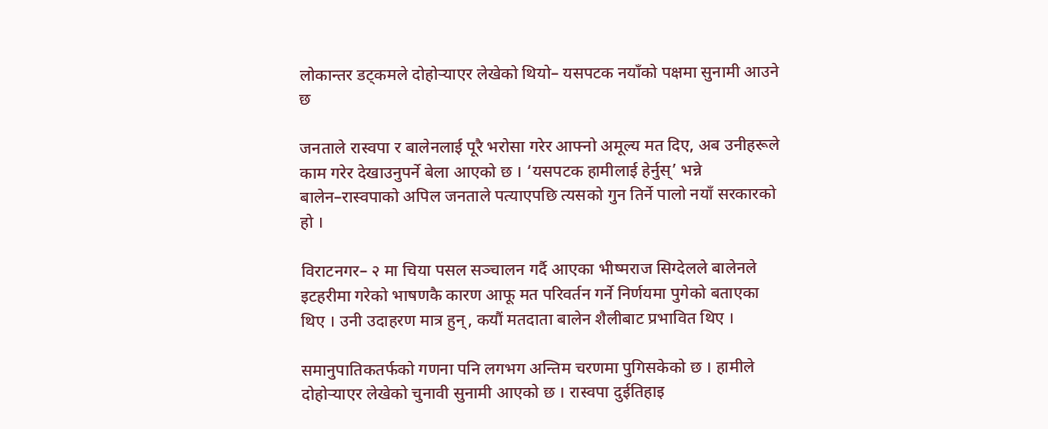लोकान्तर डट्कमले दोहोर्‍याएर लेखेको थियो– यसपटक नयाँको पक्षमा सुनामी आउने छ

जनताले रास्वपा र बालेनलाई पूरै भरोसा गरेर आफ्नो अमूल्य मत दिए, अब उनीहरूले काम गरेर देखाउनुपर्ने बेला आएको छ । ‘यसपटक हामीलाई हेर्नुस्’ भन्ने बालेन–रास्वपाको अपिल जनताले पत्याएपछि त्यसको गुन तिर्ने पालो नयाँ सरकारको हो ।

विराटनगर– २ मा चिया पसल सञ्चालन गर्दै आएका भीष्मराज सिग्देलले बालेनले इटहरीमा गरेको भाषणकै कारण आफू मत परिवर्तन गर्ने निर्णयमा पुगेको बताएका थिए । उनी उदाहरण मात्र हुन्, कयौं मतदाता बालेन शैलीबाट प्रभावित थिए ।

समानुपातिकतर्फको गणना पनि लगभग अन्तिम चरणमा पुगिसकेको छ । हामीले दोहोर्‍याएर लेखेको चुनावी सुनामी आएको छ । रास्वपा दुईतिहाइ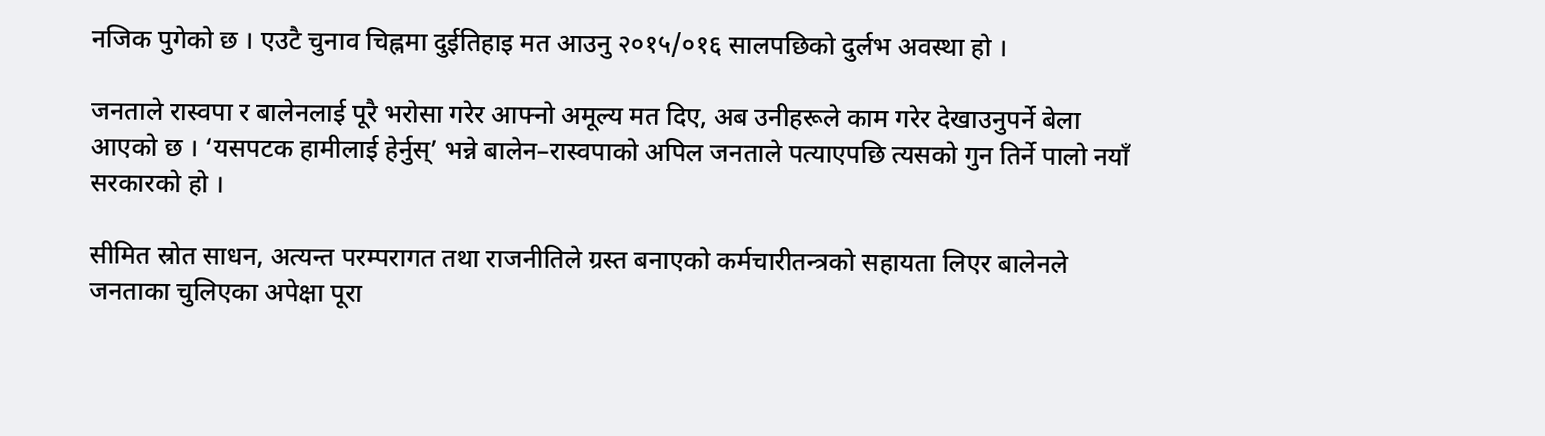नजिक पुगेको छ । एउटै चुनाव चिह्नमा दुईतिहाइ मत आउनु २०१५/०१६ सालपछिको दुर्लभ अवस्था हो ।

जनताले रास्वपा र बालेनलाई पूरै भरोसा गरेर आफ्नो अमूल्य मत दिए, अब उनीहरूले काम गरेर देखाउनुपर्ने बेला आएको छ । ‘यसपटक हामीलाई हेर्नुस्’ भन्ने बालेन–रास्वपाको अपिल जनताले पत्याएपछि त्यसको गुन तिर्ने पालो नयाँ सरकारको हो ।

सीमित स्रोत साधन, अत्यन्त परम्परागत तथा राजनीतिले ग्रस्त बनाएको कर्मचारीतन्त्रको सहायता लिएर बालेनले जनताका चुलिएका अपेक्षा पूरा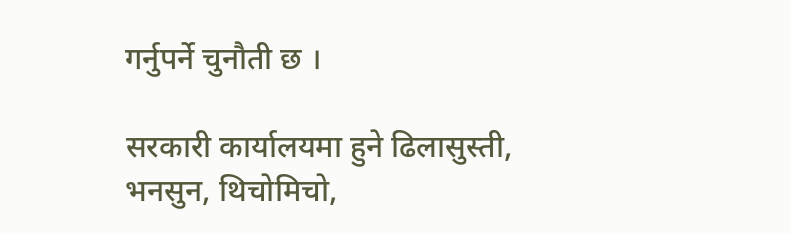गर्नुपर्ने चुनौती छ ।

सरकारी कार्यालयमा हुने ढिलासुस्ती, भनसुन, थिचोमिचो,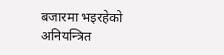बजारमा भइरहेको अनियन्त्रित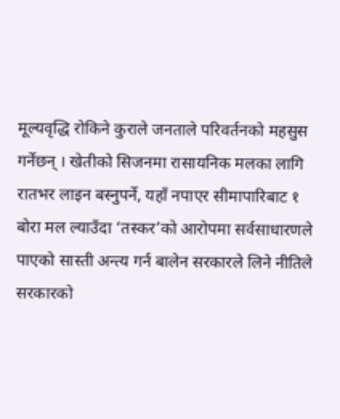मूल्यवृद्धि रोकिने कुराले जनताले परिवर्तनको महसुस गर्नेछन् । खेतीको सिजनमा रासायनिक मलका लागि रातभर लाइन बस्नुपर्ने, यहाँ नपाएर सीमापारिबाट १ बोरा मल ल्याउँदा ‘तस्कर’को आरोपमा सर्वसाधारणले पाएको सास्ती अन्त्य गर्न बालेन सरकारले लिने नीतिले सरकारको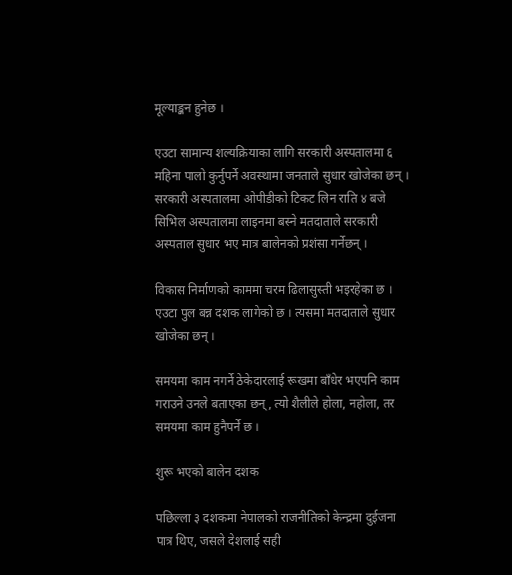मूल्याङ्कन हुनेछ ।

एउटा सामान्य शल्यक्रियाका लागि सरकारी अस्पतालमा ६ महिना पालो कुर्नुपर्ने अवस्थामा जनताले सुधार खोजेका छन् । सरकारी अस्पतालमा ओपीडीको टिकट लिन राति ४ बजे सिभिल अस्पतालमा लाइनमा बस्ने मतदाताले सरकारी अस्पताल सुधार भए मात्र बालेनको प्रशंसा गर्नेछन् ।

विकास निर्माणको काममा चरम ढिलासुस्ती भइरहेका छ । एउटा पुल बन्न दशक लागेको छ । त्यसमा मतदाताले सुधार खोजेका छन् ।

समयमा काम नगर्ने ठेकेदारलाई रूखमा बाँधेर भएपनि काम गराउने उनले बताएका छन्, त्यो शैलीले होला, नहोला, तर समयमा काम हुनैपर्ने छ ।

शुरू भएको बालेन दशक

पछिल्ला ३ दशकमा नेपालको राजनीतिको केन्द्रमा दुईजना पात्र थिए, जसले देशलाई सही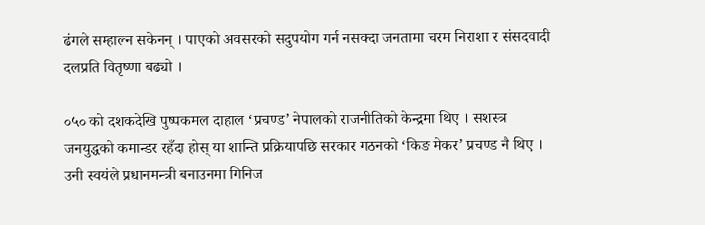ढंगले सम्हाल्न सकेनन् । पाएको अवसरको सदुपयोग गर्न नसक्दा जनतामा चरम निराशा र संसदवादी दलप्रति वितृष्णा बढ्यो ।

०५० को दशकदेखि पुष्पकमल दाहाल ‘प्रचण्ड’ नेपालको राजनीतिको केन्द्रमा थिए । सशस्त्र जनयुद्धको कमान्डर रहँदा होस् या शान्ति प्रक्रियापछि सरकार गठनको ‘किङ मेकर’ प्रचण्ड नै थिए । उनी स्वयंले प्रधानमन्त्री बनाउनमा गिनिज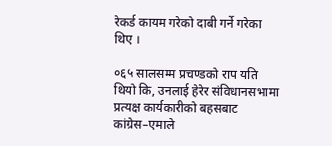रेकर्ड कायम गरेको दाबी गर्ने गरेका थिए ।

०६५ सालसम्म प्रचण्डको राप यति थियो कि, उनलाई हेरेर संविधानसभामा प्रत्यक्ष कार्यकारीको बहसबाट कांग्रेस–एमाले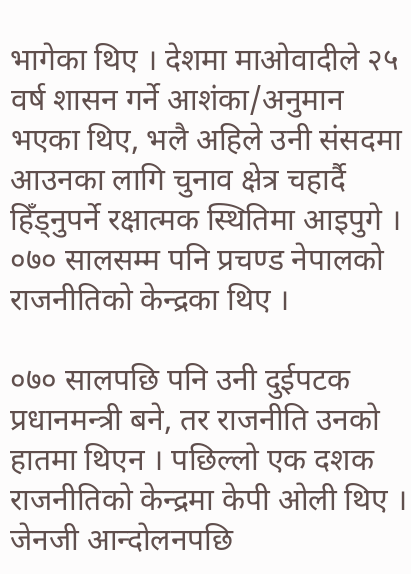भागेका थिए । देशमा माओवादीले २५ वर्ष शासन गर्ने आशंका/अनुमान भएका थिए, भलै अहिले उनी संसदमा आउनका लागि चुनाव क्षेत्र चहार्दै हिँड्नुपर्ने रक्षात्मक स्थितिमा आइपुगे । ०७० सालसम्म पनि प्रचण्ड नेपालको राजनीतिको केन्द्रका थिए ।

०७० सालपछि पनि उनी दुईपटक प्रधानमन्त्री बने, तर राजनीति उनको हातमा थिएन । पछिल्लो एक दशक राजनीतिको केन्द्रमा केपी ओली थिए । जेनजी आन्दोलनपछि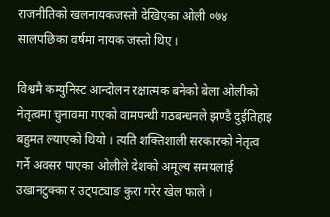राजनीतिको खलनायकजस्तो देखिएका ओली ०७४ सालपछिका वर्षमा नायक जस्तो थिए ।

विश्वमै कम्युनिस्ट आन्दोलन रक्षात्मक बनेको बेला ओलीको नेतृत्वमा चुनावमा गएको वामपन्थी गठबन्धनले झण्डै दुईतिहाइ बहुमत ल्याएको थियो । त्यति शक्तिशाली सरकारको नेतृत्व गर्ने अवसर पाएका ओलीले देशको अमूल्य समयलाई उखानटुक्का र उट्पट्याङ कुरा गरेर खेल फाले ।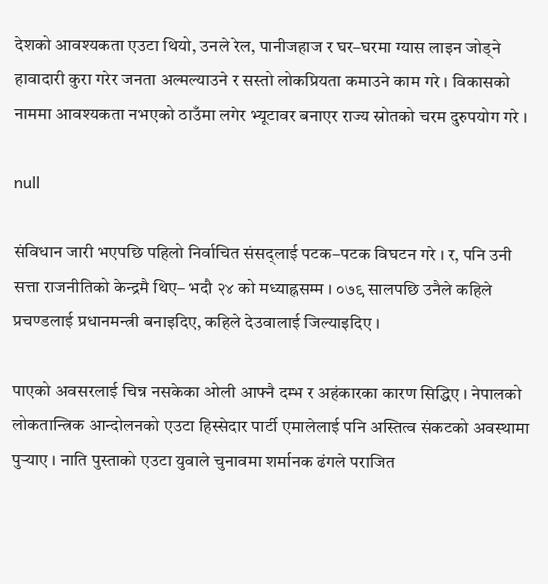देशको आवश्यकता एउटा थियो, उनले रेल, पानीजहाज र घर–घरमा ग्यास लाइन जोड्ने हावादारी कुरा गरेर जनता अल्मल्याउने र सस्तो लोकप्रियता कमाउने काम गरे । विकासको नाममा आवश्यकता नभएको ठाउँमा लगेर भ्यूटावर बनाएर राज्य स्रोतको चरम दुरुपयोग गरे ।

null

संविधान जारी भएपछि पहिलो निर्वाचित संसद्लाई पटक–पटक विघटन गरे । र, पनि उनी सत्ता राजनीतिको केन्द्रमै थिए– भदौ २४ को मध्याह्नसम्म । ०७९ सालपछि उनैले कहिले प्रचण्डलाई प्रधानमन्त्री बनाइदिए, कहिले देउवालाई जिल्याइदिए ।

पाएको अवसरलाई चिन्न नसकेका ओली आफ्नै दम्भ र अहंकारका कारण सिद्धिए । नेपालको लोकतान्त्रिक आन्दोलनको एउटा हिस्सेदार पार्टी एमालेलाई पनि अस्तित्व संकटको अवस्थामा पुर्‍याए । नाति पुस्ताको एउटा युवाले चुनावमा शर्मानक ढंगले पराजित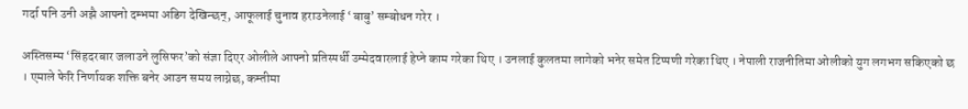गर्दा पनि उनी अझै आफ्नो दम्भमा अडिग देखिन्छन्, आफूलाई चुनाव हराउनेलाई ‘बाबु’ सम्बोधन गरेर ।

अस्तिसम्म ‘सिंहदरबार जलाउने लुसिफर’को संज्ञा दिएर ओलीले आफ्नो प्रतिस्पर्धी उम्मेदवारलाई हेप्ने काम गरेका थिए । उनलाई कुलतमा लागेको भनेर समेत टिप्पणी गरेका थिए । नेपाली राजनीतिमा ओलीको युग लगभग सकिएको छ । एमाले फेरि निर्णायक शक्ति बनेर आउन समय लाग्नेछ, कम्तीमा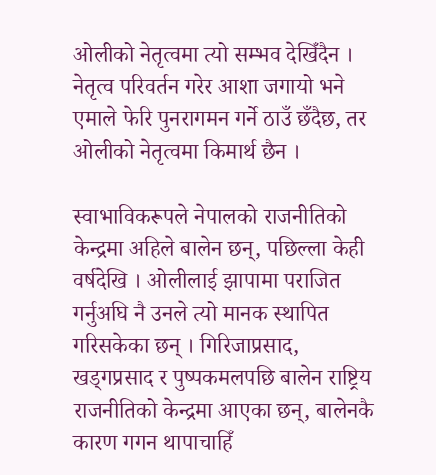ओलीको नेतृत्वमा त्यो सम्भव देखिँदैन । नेतृत्व परिवर्तन गरेर आशा जगायो भने एमाले फेरि पुनरागमन गर्ने ठाउँ छँदैछ, तर ओलीको नेतृत्वमा किमार्थ छैन ।

स्वाभाविकरूपले नेपालको राजनीतिको केन्द्रमा अहिले बालेन छन्, पछिल्ला केही वर्षदेखि । ओलीलाई झापामा पराजित गर्नुअघि नै उनले त्यो मानक स्थापित गरिसकेका छन् । गिरिजाप्रसाद, खड्गप्रसाद र पुष्पकमलपछि बालेन राष्ट्रिय राजनीतिको केन्द्रमा आएका छन्, बालेनकै कारण गगन थापाचाहिँ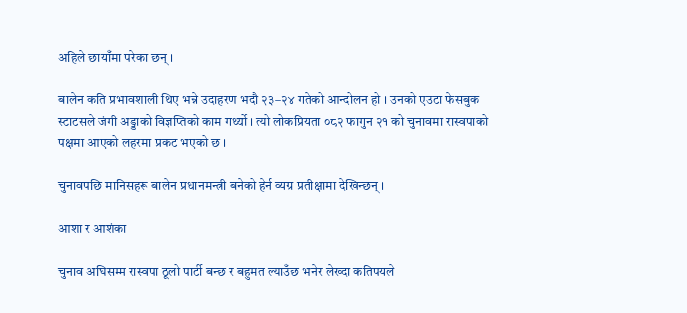अहिले छायाँमा परेका छन् ।

बालेन कति प्रभावशाली थिए भन्ने उदाहरण भदौ २३–२४ गतेको आन्दोलन हो । उनको एउटा फेसबुक स्टाटसले जंगी अड्डाको विज्ञप्तिको काम गर्थ्यो । त्यो लोकप्रियता ०८२ फागुन २१ को चुनावमा रास्वपाको पक्षमा आएको लहरमा प्रकट भएको छ ।

चुनावपछि मानिसहरू बालेन प्रधानमन्त्री बनेको हेर्न व्यग्र प्रतीक्षामा देखिन्छन् ।

आशा र आशंका

चुनाव अघिसम्म रास्वपा ठूलो पार्टी बन्छ र बहुमत ल्याउँछ भनेर लेख्दा कतिपयले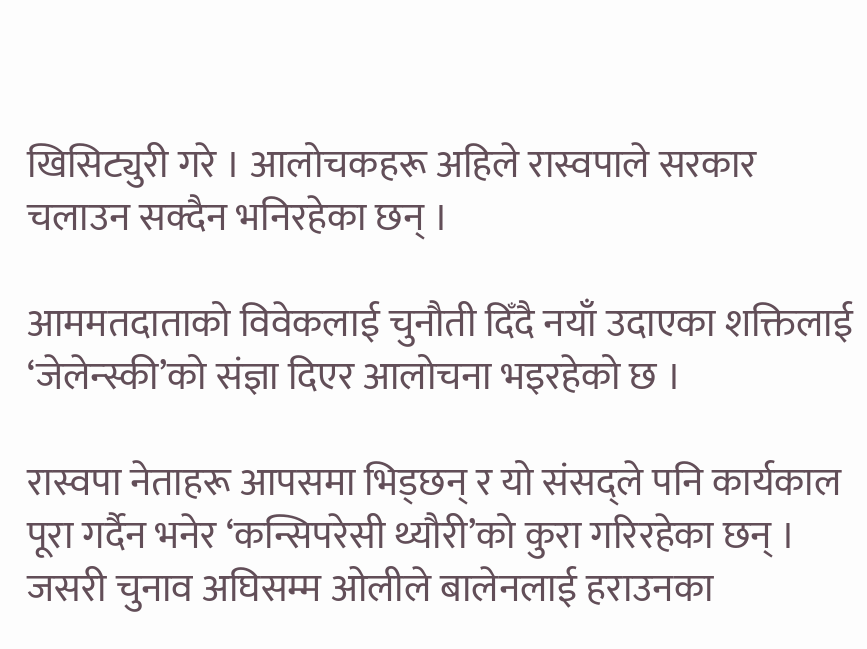खिसिट्युरी गरे । आलोचकहरू अहिले रास्वपाले सरकार चलाउन सक्दैन भनिरहेका छन् ।

आममतदाताको विवेकलाई चुनौती दिँदै नयाँ उदाएका शक्तिलाई ‘जेलेन्स्की’को संज्ञा दिएर आलोचना भइरहेको छ ।

रास्वपा नेताहरू आपसमा भिड्छन् र यो संसद्ले पनि कार्यकाल पूरा गर्दैन भनेर ‘कन्सिपरेसी थ्यौरी’को कुरा गरिरहेका छन् । जसरी चुनाव अघिसम्म ओलीले बालेनलाई हराउनका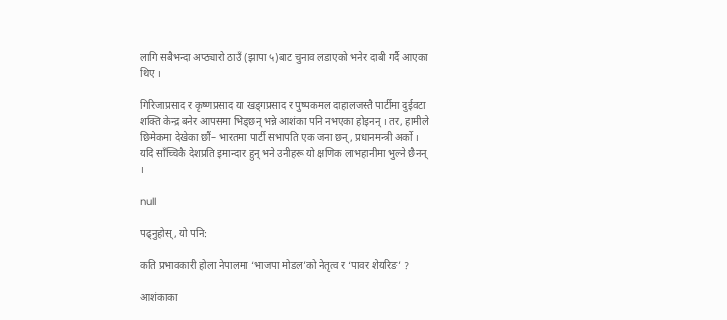लागि सबैभन्दा अप्ठ्यारो ठाउँ (झापा ५)बाट चुनाव लडाएको भनेर दाबी गर्दै आएका थिए ।

गिरिजाप्रसाद र कृष्णप्रसाद या खड्गप्रसाद र पुष्पकमल दाहालजस्तै पार्टीमा दुईवटा शक्ति केन्द्र बनेर आपसमा भिड्छन् भन्ने आशंका पनि नभएका होइनन् । तर, हामीले छिमेकमा देखेका छौं– भारतमा पार्टी सभापति एक जना छन्, प्रधानमन्त्री अर्को । यदि साँच्चिकै देशप्रति इमान्दार हुन् भने उनीहरू यो क्षणिक लाभहानीमा भुल्ने छैनन् ।

null

पढ्नुहोस्, यो पनि:

कति प्रभावकारी होला नेपालमा ‘भाजपा मोडल’को नेतृत्व र ‘पावर शेयरिङ’ ?

आशंकाका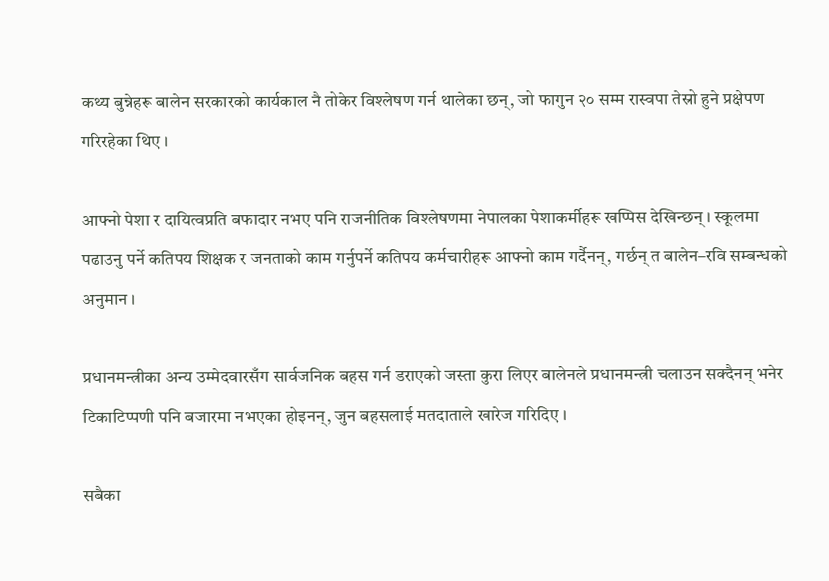कथ्य बुन्नेहरू बालेन सरकारको कार्यकाल नै तोकेर विश्लेषण गर्न थालेका छन्, जो फागुन २० सम्म रास्वपा तेस्रो हुने प्रक्षेपण गरिरहेका थिए ।

आफ्नो पेशा र दायित्वप्रति बफादार नभए पनि राजनीतिक विश्लेषणमा नेपालका पेशाकर्मीहरू खप्पिस देखिन्छन् । स्कूलमा पढाउनु पर्ने कतिपय शिक्षक र जनताको काम गर्नुपर्ने कतिपय कर्मचारीहरू आफ्नो काम गर्दैनन्, गर्छन् त बालेन–रवि सम्बन्धको अनुमान ।

प्रधानमन्त्रीका अन्य उम्मेदवारसँग सार्वजनिक बहस गर्न डराएको जस्ता कुरा लिएर बालेनले प्रधानमन्त्री चलाउन सक्दैनन् भनेर टिकाटिप्पणी पनि बजारमा नभएका होइनन्, जुन बहसलाई मतदाताले खारेज गरिदिए ।

सबैका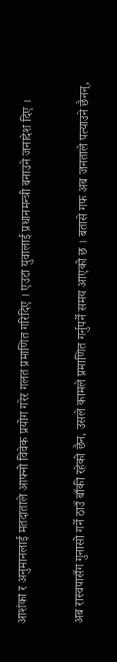आशंका र अनुमानलाई मतदाताले आफ्नो विवेक प्रयोग गरेर गलत प्रमाणित गरिदिए । एउटा युवालाई प्रधानमन्त्री बनाउने जनादेश दिए ।

अब रास्वपासँग गुनासो गर्ने ठाउँ बाँकी रहेको छैन, उसले कामले प्रमाणित गर्नुपर्ने समय आएको छ । बतासे गफ अब जनताले पत्याउने छैनन्,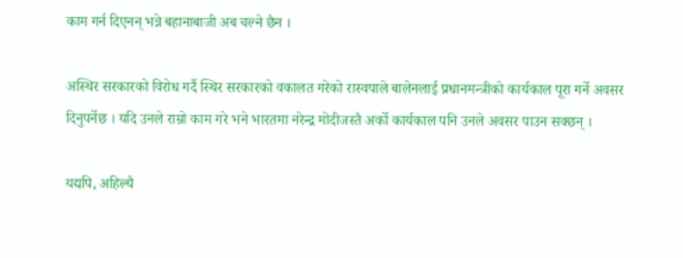काम गर्न दिएनन् भन्ने बहानाबाजी अब चल्ने छैन ।

अस्थिर सरकारको विरोध गर्दै स्थिर सरकारको वकालत गरेको रास्वपाले बालेनलाई प्रधानमन्त्रीको कार्यकाल पूरा गर्ने अवसर दिनुपर्नेछ । यदि उनले राम्रो काम गरे भने भारतमा नरेन्द्र मोदीजस्तै अर्को कार्यकाल पनि उनले अवसर पाउन सक्छन् ।

यद्यपि, अहिल्यै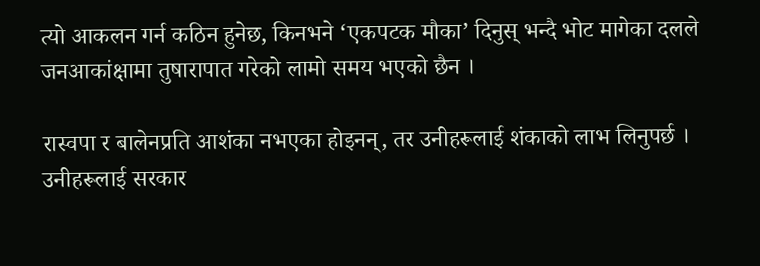त्यो आकलन गर्न कठिन हुनेछ, किनभने ‘एकपटक मौका’ दिनुस् भन्दै भोट मागेका दलले जनआकांक्षामा तुषारापात गरेको लामो समय भएको छैन ।

रास्वपा र बालेनप्रति आशंका नभएका होइनन्, तर उनीहरूलाई शंकाको लाभ लिनुपर्छ । उनीहरूलाई सरकार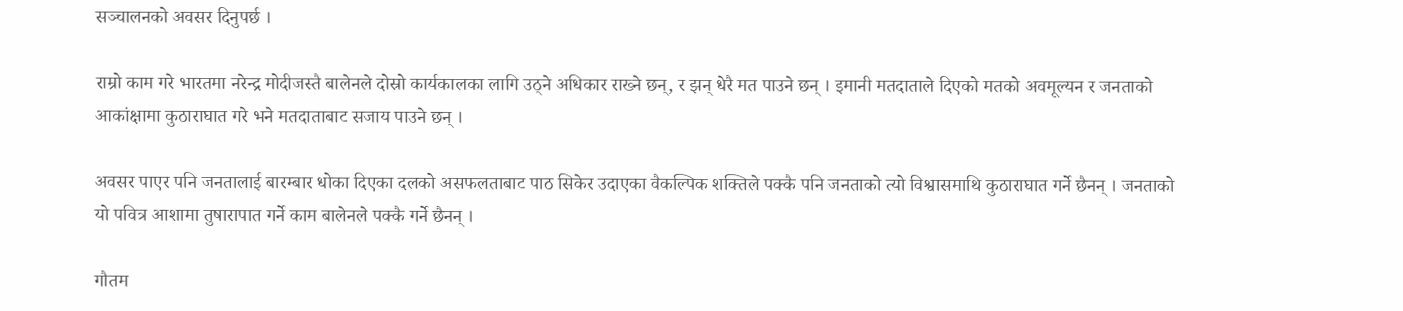सञ्चालनको अवसर दिनुपर्छ ।

राम्रो काम गरे भारतमा नरेन्द्र मोदीजस्तै बालेनले दोस्रो कार्यकालका लागि उठ्ने अधिकार राख्ने छन्, र झन् धेरै मत पाउने छन् । इमानी मतदाताले दिएको मतको अवमूल्यन र जनताको आकांक्षामा कुठाराघात गरे भने मतदाताबाट सजाय पाउने छन् ।

अवसर पाएर पनि जनतालाई बारम्बार धोका दिएका दलको असफलताबाट पाठ सिकेर उदाएका वैकल्पिक शक्तिले पक्कै पनि जनताको त्यो विश्वासमाथि कुठाराघात गर्ने छैनन् । जनताको यो पवित्र आशामा तुषारापात गर्ने काम बालेनले पक्कै गर्ने छैनन् ।

गौतम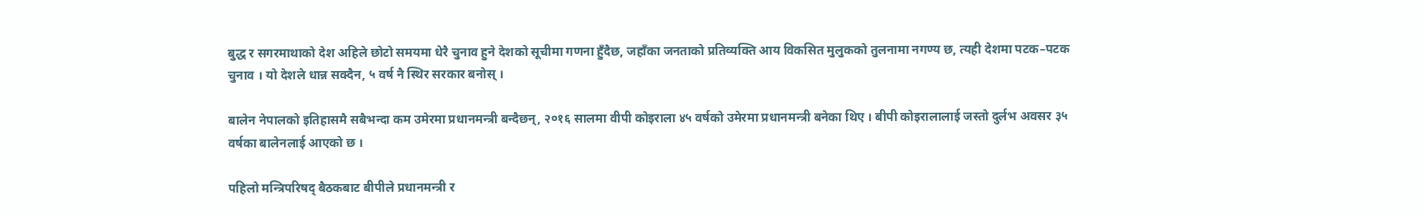बुद्ध र सगरमाथाको देश अहिले छोटो समयमा धेरै चुनाव हुने देशको सूचीमा गणना हुँदैछ, जहाँका जनताको प्रतिव्यक्ति आय विकसित मुलुकको तुलनामा नगण्य छ, त्यही देशमा पटक–पटक चुनाव । यो देशले धान्न सक्दैन, ५ वर्ष नै स्थिर सरकार बनोस् ।

बालेन नेपालको इतिहासमै सबैभन्दा कम उमेरमा प्रधानमन्त्री बन्दैछन्, २०१६ सालमा वीपी कोइराला ४५ वर्षको उमेरमा प्रधानमन्त्री बनेका थिए । बीपी कोइरालालाई जस्तो दुर्लभ अवसर ३५ वर्षका बालेनलाई आएको छ ।

पहिलो मन्त्रिपरिषद् बैठकबाट बीपीले प्रधानमन्त्री र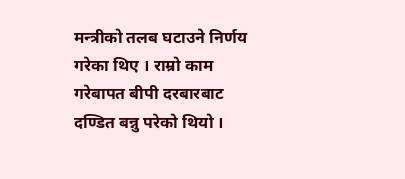मन्त्रीको तलब घटाउने निर्णय गरेका थिए । राम्रो काम गरेबापत बीपी दरबारबाट दण्डित बन्नु परेको थियो ।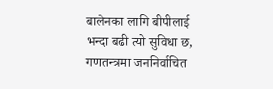बालेनका लागि बीपीलाई भन्दा बढी त्यो सुविधा छ, गणतन्त्रमा जननिर्वाचित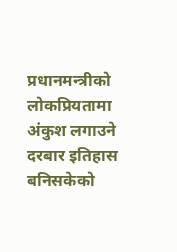प्रधानमन्त्रीको लोकप्रियतामा अंकुश लगाउने दरबार इतिहास बनिसकेको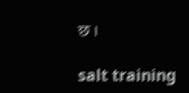छ ।

salt training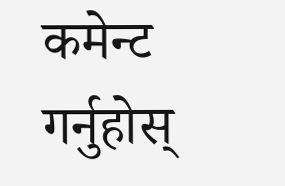कमेन्ट गर्नुहोस्